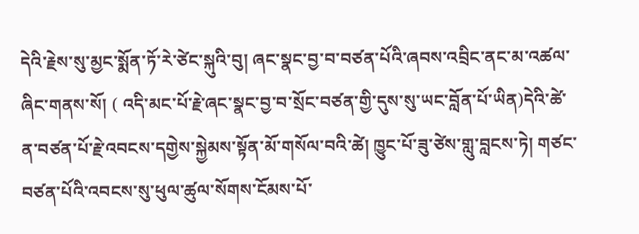དེའི་རྗེས་སུ་མྱང་སྨོན་ཏོ་རེ་ཙེང་སྐུའི་བུ། ཞང་སྣང་བྱ་བ་བཙན་པོའི་ཞབས་འབྲིང་ནང་མ་འཚལ་ཞིང་གནས་སོ། ( འདི་མང་པོ་རྗེ་ཞང་སྣང་བྱ་བ་སྲོང་བཙན་གྱི་དུས་སུ་ཡང་བློན་པོ་ཡིན)དེའི་ཚེ་ན་བཙན་པོ་རྗེ་འབངས་དགྱེས་སྐྱེམས་སྟོན་མོ་གསོལ་བའི་ཚེ། ཁྱུང་པོ་ཟུ་ཙེས་གླུ་བླངས་ཏེ། གཙང་བཙན་པོའི་འབངས་སུ་ཕུལ་ཚུལ་སོགས་ངོམས་པོ་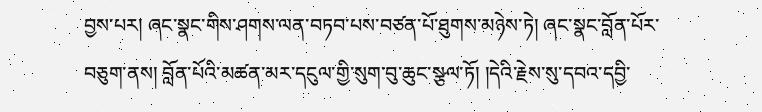བྱས་པར། ཞང་སྣང་གིས་ཤགས་ལན་བཏབ་པས་བཙན་པོ་ཐུགས་མཉེས་ཏེ། ཞང་སྣང་བློན་པོར་བཅུག་ནས། བློན་པོའི་མཚན་མར་དངུལ་གྱི་སུག་བུ་ཆུང་སྩལ་ཏོ། །དེའི་རྗེས་སུ་དབའ་དབྱི་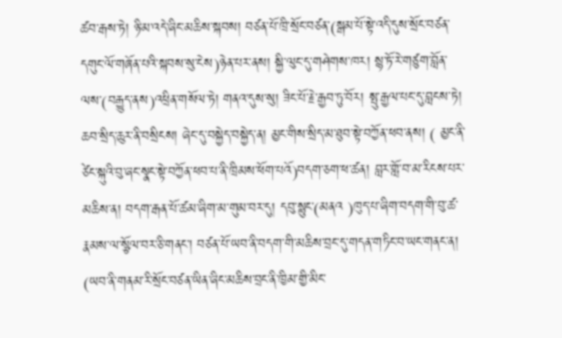ཚབ་རྒས་ཏེ། ཉི་མ་འདེ་ཞིང་མཆིས་སྐབས། བཙན་པོ་ཁྲི་སྲོང་བཙན་(སྒམ་པོ་སྟེ་འདི་དུས་སྲོང་བཙན་དགུང་ལོ་གཞོན་པའི་སྐབས་སུ་ངེས)ཉེན་པར་ནས། སྐྱི་ལུང་དུ་གཤེགས་ཁར། སྙ་ཏོ་རེ་གཙུག་བློན་ལས་(བརྒྱུད་ནས)འཕྲིན་གསོལ་ཏེ། གནའ་དུས་སུ། ཟིང་པོ་རྗེ་རྒྱབ་ཏུ་བོར། སྤུ་རྒྱལ་པང་དུ་བླངས་ཏེ། ཆབ་སྲིད་ཆུར་ནི་བསྲིངས། ཞེང་དུ་བསྐྱེད་བསྐྱེད་ན། མྱང་གིས་སྲིད་མ་ཐུབ་སྟེ་བཀྱོན་ཕབ་ནས། ( མྱང་ནི་ཙེང་སྐུའི་བུ་ཞང་སྣང་སྟེ་བཀྱོན་ཕབ་པ་ནི་ཁྲིམས་ཕོག་པའོ)བདག་ཅག་ཕ་ཚན། བླར་གློ་བ་མ་རིངས་པར་མཆིས་ན། བདག་རྒན་པོ་ཚམ་ཞིག་མ་གུམ་བར་དུ། དབུ་སྙུང་(མནའ )ཁུད་པ་ཞིག་བདག་གི་བུ་ཚ་རྣམས་ལ་སྩོལ་བར་ཅི་གནང་། བཙན་པོ་ཡབ་ནི་བདག་གི་མཆིས་བྲང་དུ་གདན་གཏིང་བ་ཡང་གནང་ན། (ཡབ་ནི་གནམ་རི་སྲོང་བཙན་ཡིན་ཞིང་མཆིས་བྲང་ནི་ཁྱིམ་གྱི་མིང་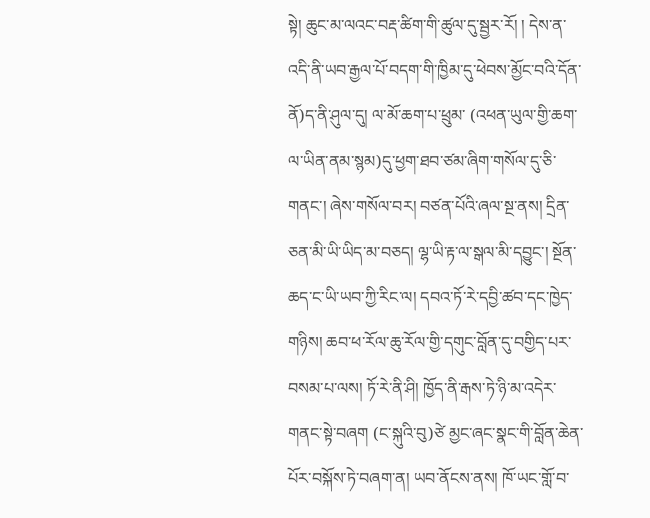སྟེ། ཆུང་མ་ལའང་བརྡ་ཚིག་གི་ཚུལ་དུ་སྦྱར་རོ། ། དེས་ན་འདི་ནི་ཡབ་རྒྱལ་པོ་བདག་གི་ཁྱིམ་དུ་ཕེབས་མྱོང་བའི་དོན་ནོ)ད་ནི་ཤུལ་དུ། ལ་མོ་ཆག་པ་ཕྲུམ་ (འཕན་ཡུལ་གྱི་ཆག་ལ་ཡིན་ནམ་སྙམ)དུ་ཕྱག་ཐབ་ཙམ་ཞིག་གསོལ་དུ་ཅི་གནང་། ཞེས་གསོལ་བར། བཙན་པོའི་ཞལ་སྔ་ནས། དྲིན་ཅན་མི་ཡི་ཡིད་མ་བཅད། ལྷ་ཡི་རྟ་ལ་སྒལ་མི་དབྱུང་། སྔོན་ཆད་ང་ཡི་ཡབ་ཀྱི་རིང་ལ། དབའ་ཏོ་རེ་དབྱི་ཚབ་དང་ཁྱེད་གཉིས། ཆབ་ཕ་རོལ་ཆུ་རོལ་གྱི་དགུང་བློན་དུ་བགྱིད་པར་བསམ་པ་ལས། ཏོ་རེ་ནི་ཤི། ཁྱོད་ནི་རྒས་ཏེ་ཉི་མ་འདེར་གནང་སྟེ་བཞག (ང་སྐུའི་བུ)ཙེ མྱང་ཞང་སྣང་གི་བློན་ཆེན་པོར་བསྐོས་ཏེ་བཞག་ན། ཡབ་ནོངས་ནས། ཁོ་ཡང་གློ་བ་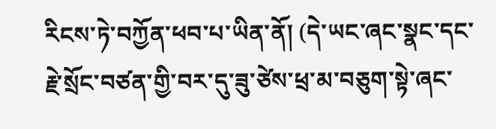རིངས་ཏེ་བཀྱོན་ཕབ་པ་ཡིན་ནོ། (དེ་ཡང་ཞང་སྣང་དང་རྗེ་སྲོང་བཙན་གྱི་བར་དུ་ཟུ་ཙེས་ཕྲ་མ་བཅུག་སྟེ་ཞང་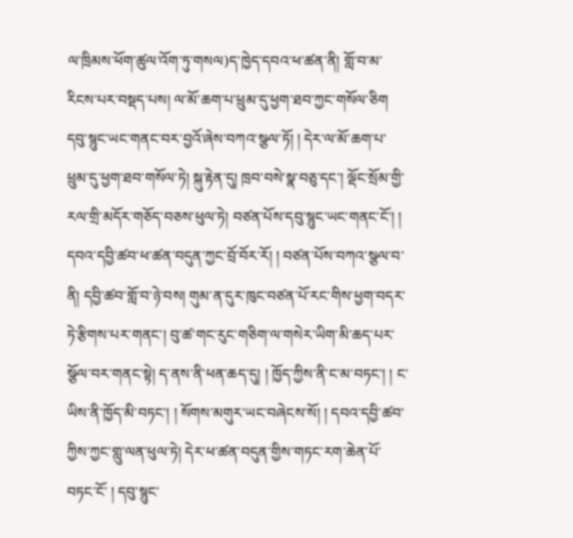ལ་ཁྲིམས་ཕོག་ཚུལ་འོག་ཏུ་གསལ)ད་ཁྱེད་དབའ་ཕ་ཚན་ནི། གློ་བ་མ་རིངས་པར་བསྡད་པས། ལ་མོ་ཆག་པ་ཕྲུམ་དུ་ཕྱག་ཐབ་ཀྱང་གསོལ་ཅིག དབུ་སྙུང་ཡང་གནང་བར་བྱའོ་ཞེས་བཀའ་སྩལ་ཏོ། ། དེར་ལ་མོ་ཆག་པ་ཕྲུམ་དུ་ཕྱག་ཐབ་གསོལ་ཏེ། སྐུ་རྟེན་དུ། ཁྲབ་བསེ་སྣ་བཅུ་དང་། ལྡོང་སྲོམ་གྱི་རལ་གྲི་མདོར་གཅོད་བཅས་ཕུལ་ཏེ། བཙན་པོས་དབུ་སྙུང་ཡང་གནང་ངོ་། ། དབའ་དབྱི་ཚབ་ཕ་ཚན་བདུན་ཀྱང་བྲོ་བོར་རོ། ། བཙན་པོས་བཀའ་སྩལ་བ་ནི། དབྱི་ཚབ་གློ་བ་ཉེ་བས། གུམ་ན་དུར་ཁུང་བཙན་པོ་རང་གིས་ཕྱག་བདར་ཏེ་རྩིགས་པར་གནང་། བུ་ཚ་གང་རུང་གཅིག་ལ་གསེར་ཡིག་མི་ཆད་པར་སྩོལ་བར་གནང་སྟེ། ད་ནས་ནི་ཕན་ཆད་དུ། ། ཁྱོད་ཀྱིས་ནི་ང་མ་བཏང་། ། ང་ཡིས་ནི་ཁྱོད་མི་བཏང་། ། སོགས་མགུར་ཡང་བཞེངས་སོ། ། དབའ་དབྱི་ཚབ་ཀྱིས་ཀྱང་གླུ་ལན་ཕུལ་ཏེ། དེར་ཕ་ཚན་བདུན་གྱིས་གཏང་རག་ཆེན་པོ་བཏང་ངོ་ ། དབུ་སྙུང་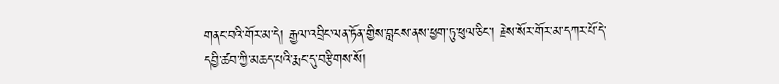གནང་བའི་གོར་མ་དེ། རྒྱལ་འབྲིང་ལན་ཏོན་གྱིས་བླངས་ནས་ཕྱག་ཏུ་ཕུལ་ཅིང་། རྗེས་སོར་གོར་མ་དཀར་པོ་དེ་དབྱི་ཚབ་ཀྱི་མཆད་པའི་རྨང་དུ་བརྩིགས་སོ།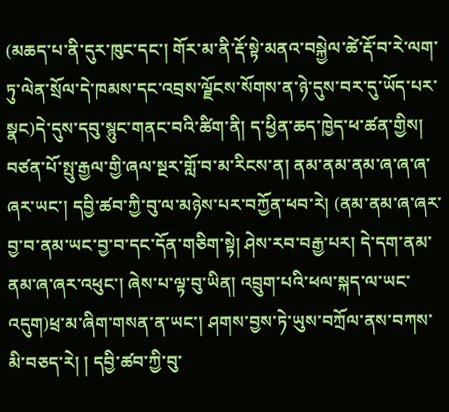(མཆད་པ་ནི་དུར་ཁུང་དང་། གོར་མ་ནི་རྡོ་སྟེ་མནའ་བསྐྱེལ་ཚེ་རྡོ་བ་རེ་ལག་ཏུ་ལེན་སྲོལ་དེ་ཁམས་དང་འབྲས་ལྗོངས་སོགས་ན་ཉེ་དུས་བར་དུ་ཡོད་པར་སྣང)དེ་དུས་དབུ་སྙུང་གནང་བའི་ཚིག་ནི། ད་ཕྱིན་ཆད་ཁྱེད་ཕ་ཚན་གྱིས། བཙན་པོ་སྤུ་རྒྱལ་གྱི་ཞལ་སྔར་གློ་བ་མ་རིངས་ན། ནམ་ནམ་ནམ་ཞ་ཞ་ཞ་ཞར་ཡང་། དབྱི་ཚབ་ཀྱི་བུ་ལ་མཉེས་པར་བཀྱོན་ཕབ་རེ། (ནམ་ནམ་ཞ་ཞར་བྱ་བ་ནམ་ཡང་བྱ་བ་དང་དོན་གཅིག་སྟེ། ཤེས་རབ་བརྒྱ་པར། དེ་དག་ནམ་ནམ་ཞ་ཞར་འཕུང་། ཞེས་པ་ལྟ་བུ་ཡིན། འབྲུག་པའི་ཕལ་སྐད་ལ་ཡང་འདུག)ཕྲ་མ་ཞིག་གསན་ན་ཡང་། ཤགས་བྱས་ཏེ་ཡུས་བཀྲོལ་ནས་བཀས་མི་བཅད་རེ། ། དབྱི་ཚབ་ཀྱི་བུ་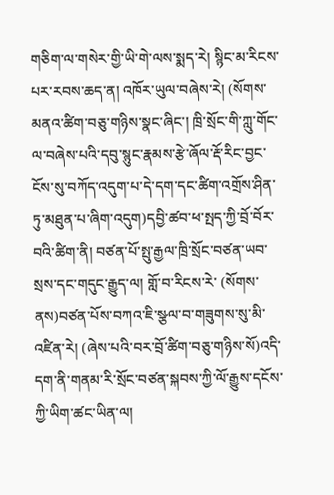གཅིག་ལ་གསེར་གྱི་ཡི་གེ་ལས་སྨད་རེ། སྙིང་མ་རིངས་པར་རབས་ཆད་ན། འཁོར་ཡུལ་བཞེས་རེ། (སོགས་མནའ་ཚིག་བཅུ་གཉིས་སྣང་ཞིང་། ཁྲི་སྲོང་གི་ཀླུ་གོང་ལ་བཞེས་པའི་དབུ་སྙུང་རྣམས་རྩེ་ཞོལ་རྡོ་རིང་བྱང་ངོས་སུ་བཀོད་འདུག་པ་དེ་དག་དང་ཚིག་འགྲོས་ཤིན་ཏུ་མཐུན་པ་ཞིག་འདུག)དབྱི་ཚབ་ཕ་སྤད་ཀྱི་བྲོ་བོར་བའི་ཚིག་ནི། བཙན་པོ་སྤུ་རྒྱལ་ཁྲི་སྲོང་བཙན་ཡབ་སྲས་དང་གདུང་རྒྱུད་ལ། གློ་བ་རིངས་རེ་ (སོགས་ནས)བཙན་པོས་བཀའ་ཇི་སྩལ་བ་གཟུགས་སུ་མི་འཛིན་རེ། (ཞེས་པའི་བར་བྲོ་ཚིག་བཅུ་གཉིས་སོ)འདི་དག་ནི་གནམ་རི་སྲོང་བཙན་སྐབས་ཀྱི་ལོ་རྒྱུས་དངོས་ཀྱི་ཡིག་ཚང་ཡིན་ལ།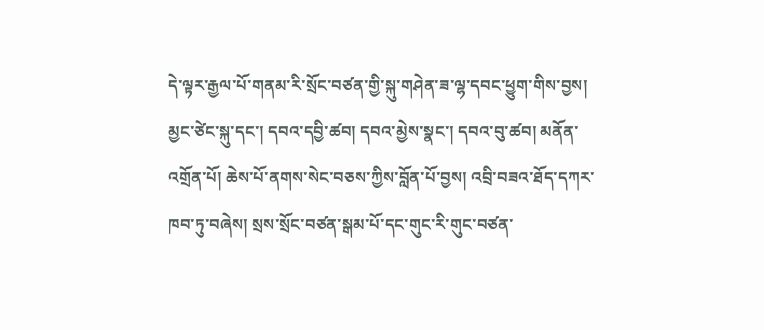དེ་ལྟར་རྒྱལ་པོ་གནམ་རི་སྲོང་བཙན་གྱི་སྐུ་གཤེན་ཟ་ལྷ་དབང་ཕྱུག་གིས་བྱས། མྱང་ཙེང་སྐུ་དང་། དབའ་དབྱི་ཚབ། དབའ་མྱེས་སྣང་། དབའ་བུ་ཚབ། མནོན་འགྲོན་པོ། ཆེས་པོ་ནགས་སེང་བཅས་ཀྱིས་བློན་པོ་བྱས། འབྲི་བཟའ་ཐོད་དཀར་ཁབ་ཏུ་བཞེས། སྲས་སྲོང་བཙན་སྒམ་པོ་དང་གུང་རི་གུང་བཙན་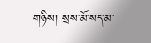གཉིས། སྲས་མོ་སད་མ་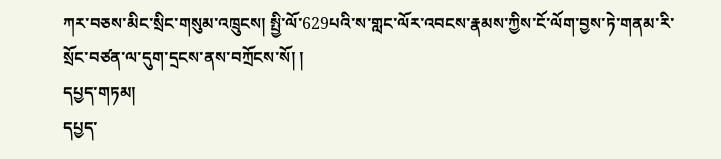ཀར་བཅས་མིང་སྲིང་གསུམ་འཁྲུངས། སྤྱི་ལོ་629པའི་ས་གླང་ལོར་འབངས་རྣམས་ཀྱིས་ངོ་ལོག་བྱས་ཏེ་གནམ་རི་སྲོང་བཙན་ལ་དུག་དྲངས་ནས་བཀྲོངས་སོ། །
དཔྱད་གཏམ།
དཔྱད་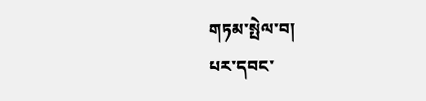གཏམ་སྤེལ་བ།
པར་དབང་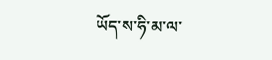ཡོད་ས་ཧི་མ་ལ་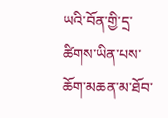ཡའི་བོན་གྱི་དྲ་ཚིགས་ཡིན་པས་ཆོག་མཆན་མ་ཐོབ་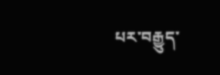པར་བརྒྱུད་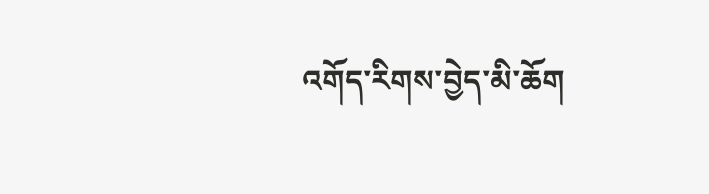འགོད་རིགས་བྱེད་མི་ཆོག